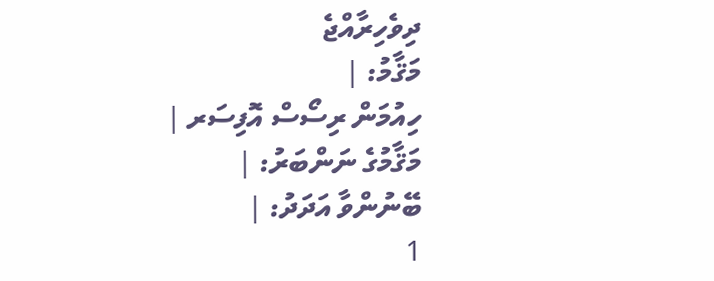ދިވެހިރާއްޖެ
މަޤާމު: |
ހިއުމަން ރިސޯސް އޮފިސަރ |
މަޤާމުގެ ނަންބަރު: |
ބޭނުންވާ އަދަދު: |
1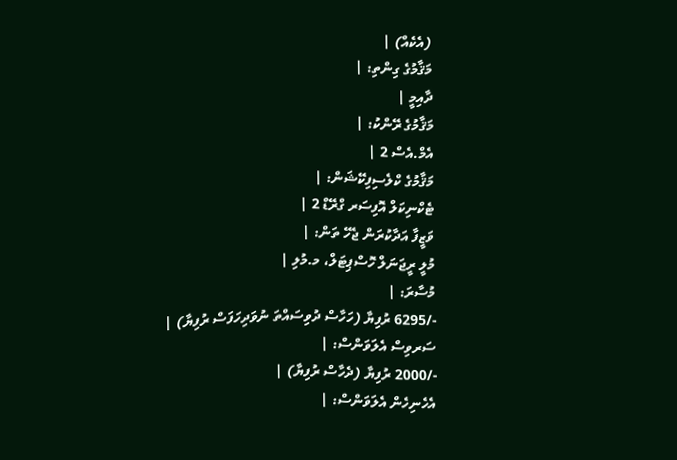(އެކެއް) |
މަޤާމުގެ ގިންތި: |
ދާއިމީ |
މަޤާމުގެ ރޭންކު: |
އެމް.އެސް 2 |
މަޤާމުގެ ކްލެސިފިކޭޝަން: |
ޓެކްނިކަލް އޮފިސަރ ގްރޭޑް 2 |
ވަޒީފާ އަދާކުރަން ޖެހޭ ތަން: |
މުލީ ރީޖަނަލް ހޮސްޕިޓަލް، މ.މުލި |
މުސާރަ: |
-/6295 ރުފިޔާ (ހަހާސް ދުވިސައްތަ ނުވަދިހަފަސް ރުފިޔާ) |
ސަރވިސް އެލަވަންސް: |
-/2000 ރުފިޔާ (ދެހާސް ރުފިޔާ) |
އެހެނިހެން އެލަވަންސް: |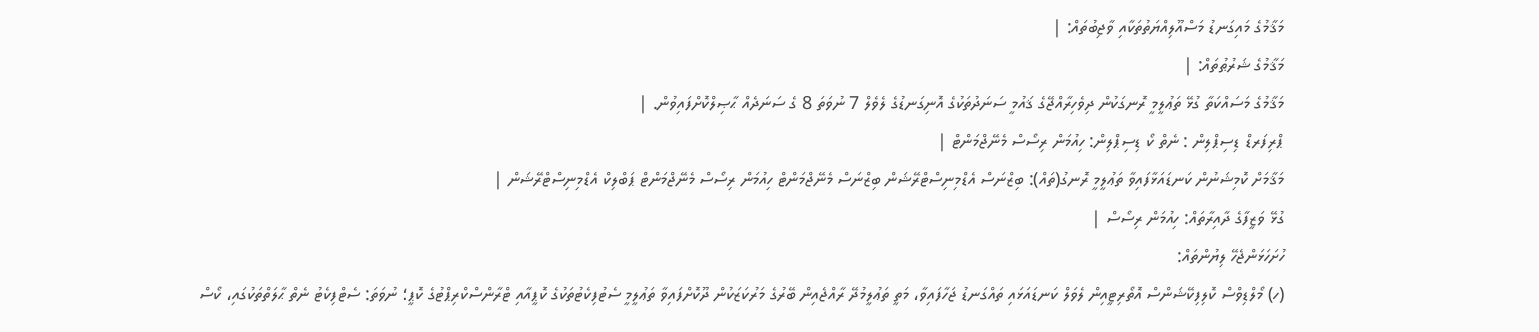މަޤާމުގެ މައިގަނޑު މަސްއޫލިއްޔަތުތަކާއި ވާޖިބުތައް: |
މަޤާމުގެ ޝަރުޠުތައް: |
މަޤާމުގެ މަސައްކަތާ ގުޅޭ ތަޢުލީމީ ރޮނގަކުން ދިވެހިރާއްޖޭގެ ޤައުމީ ސަނަދުތަކުގެ އޮނިގަނޑުގެ ލެވެލް 7 ނުވަތަ 8 ގެ ސަނަދެއް ޙާޞިލްކޮށްފައިވުން. |
ޕްރިފަރޑް ޑިސިޕްލިން : ނެތް ކޯ ޑިސިޕްލިން: ހިއުމަން ރިސޯސް މެނޭޖްމަންޓް |
މަޤާމަށް ކޮމިޝަނުން ކަނޑައަޅާފައިވާ ތަޢުލީމީ ރޮނގު(ތައް): ބިޒްނަސް އެޑްމިނިސްޓްރޭޝަން ބިޒްނަސް މެނޭޖްމަންޓް ހިއުމަން ރިސޯސް މެނޭޖްމަންޓް ޕަބްލިކް އެޑްމިނިސްޓްރޭޝަން |
ގުޅޭ ވަޒީފާގެ ދާއިރާތައް: ހިއުމަން ރިސޯސް |
ހުށަހަޅަންޖެހޭ ލިޔުންތައް:
(ހ) މޯލްޑިވްސް ކޮލިފިކޭޝަންސް އޮތޯރިޓީއިން ލެވަލް ކަނޑައަޅައި ތައްގަނޑު ޖަހާފައިވާ، މަތީ ތަޢުލީމުދޭ ރާއްޖެއިން ބޭރުގެ މަރުކަޒަކުން ދޫކޮށްފައިވާ ތަޢުލީމީ ސެޓުފިކެޓުތަކުގެ ކޮޕީއާއި ޓްރާންސްކްރިޕްޓުގެ ކޮޕީ؛ ނުވަތަ: ސެޓްފިކެޓު ނެތް ޙާލަތްތަކުގައި، ކޯސް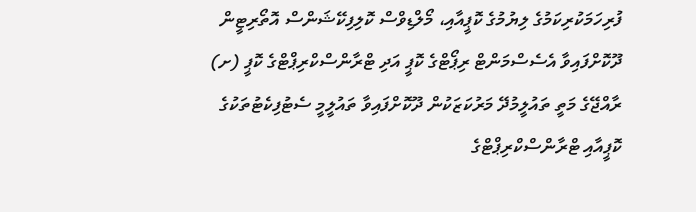ފުރިހަމަކުރިކަމުގެ ލިޔުމުގެ ކޮޕީއާއި، މޯލްޑިވްސް ކޮލިފިކޭޝަންސް އޮތޯރިޓީން ދޫކޮށްފައިވާ އެސެސްމަންޓް ރިޕޯޓްގެ ކޮޕީ އަދި ޓްރާންސްކްރިޕްޓްގެ ކޮޕީ (ށ) ރާއްޖޭގެ މަތީ ތައުލީމުދޭ މަރުކަޒަކުން ދޫކޮށްފައިވާ ތައުލީމީ ސެޓުފިކެޓުތަކުގެ ކޮޕީއާއި ޓްރާންސްކްރިޕްޓްގެ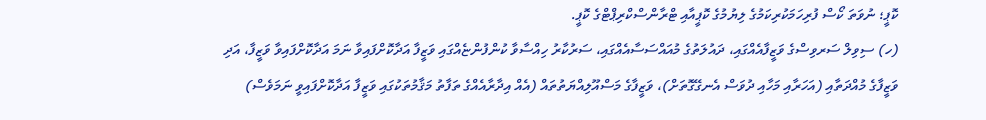ކޮޕީ؛ ނުވަތަ ކޯސް ފުރިހަމަކުރިކަމުގެ ލިޔުމުގެ ކޮޕީއާއި ޓްރާންސްކްރިޕްޓްގެ ކޮޕީ.
(ހ) ސިވިލް ސަރވިސްގެ ވަޒީފާއެއްގައި، ދައުލަތުގެ މުއައްސަސާއެއްގައި، ސަރުކާރު ހިއްސާވާ ކުންފުންޏެއްގައި ވަޒީފާ އަދާކޮށްފައިވާ ނަމަ އަދާކޮށްފައިވާ ވަޒީފާ، އަދި ވަޒީފާގެ މުއްދަތާއި (އަހަރާއި މަހާއި ދުވަސް އެނގޭގޮތަށް)، ވަޒީފާގެ މަސްއޫލިއްޔަތުތައް (އެއް އިދާރާއެއްގެ ތަފާތު މަޤާމުތަކުގައި ވަޒީފާ އަދާކޮށްފައިވީ ނަމަވެސް)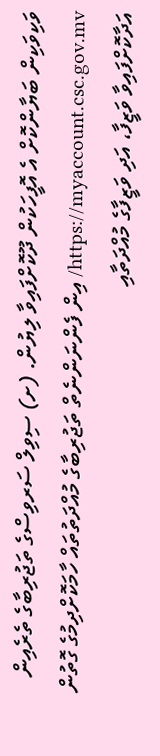ވަކިވަކިން ބަޔާންކޮށް އެ އޮފީހަކުން ދޫކޮށްފައިވާ ލިޔުން. (ށ) ސިވިލް ސަރވިސްގެ ތަޖުރިބާގެ ތެރެއިން https://myaccount.csc.gov.mv/ އިން ފެންނަންނެތް ތަޖުރިބާގެ މުއްދަތުތައް ހާމަކޮށްދިމުގެ ގޮތުން އަދާކޮށްފައިވާ ވަޒީފާ، އަދި ވަޒީފާގެ މުއްދަތާއި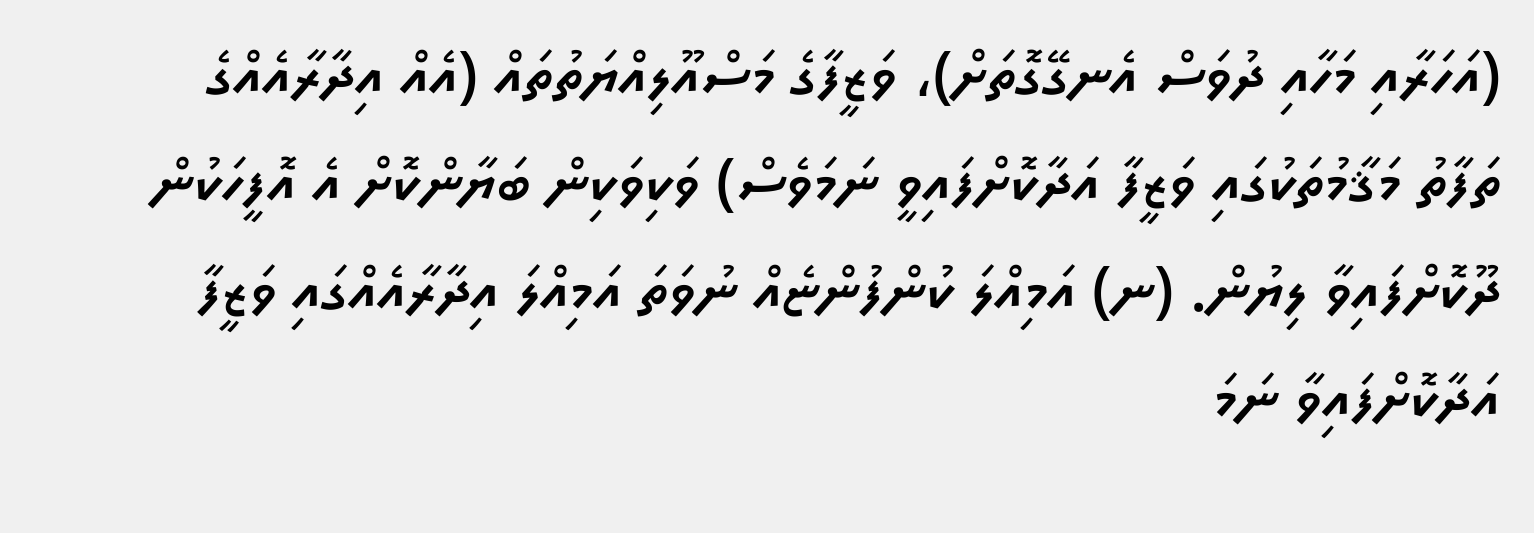(އަހަރާއި މަހާއި ދުވަސް އެނގޭގޮތަށް)، ވަޒީފާގެ މަސްއޫލިއްޔަތުތައް (އެއް އިދާރާއެއްގެ ތަފާތު މަޤާމުތަކުގައި ވަޒީފާ އަދާކޮށްފައިވީ ނަމަވެސް) ވަކިވަކިން ބަޔާންކޮށް އެ އޮފީހަކުން ދޫކޮށްފައިވާ ލިޔުން. (ނ) އަމިއްލަ ކުންފުންޏެއް ނުވަތަ އަމިއްލަ އިދާރާއެއްގައި ވަޒީފާ އަދާކޮށްފައިވާ ނަމަ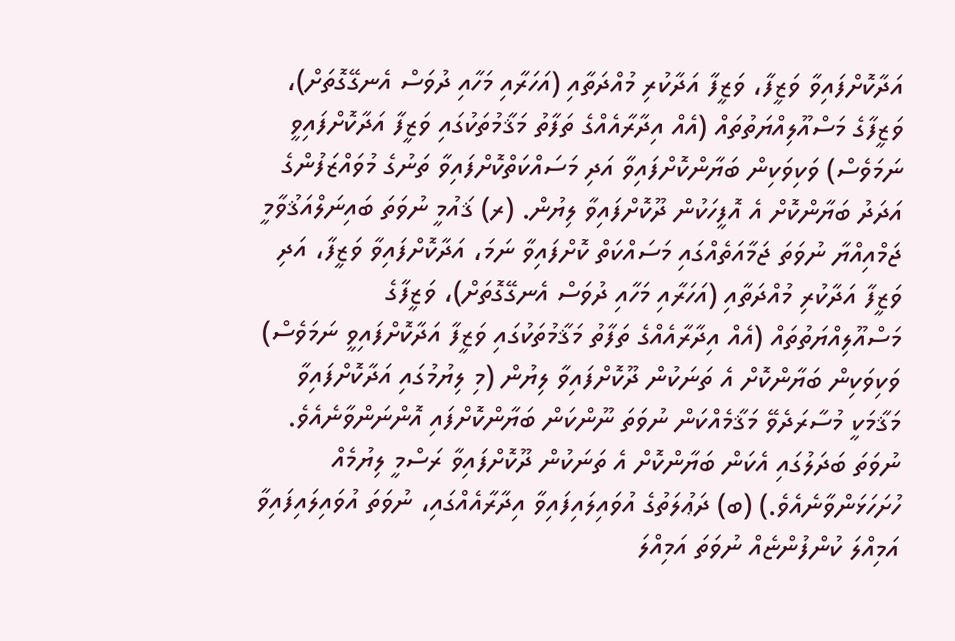އަދާކޮށްފައިވާ ވަޒީފާ، ވަޒީފާ އަދާކުރި މުއްދަތާއި (އަހަރާއި މަހާއި ދުވަސް އެނގޭގޮތަށް)، ވަޒީފާގެ މަސްއޫލިއްޔަތުތައް (އެއް އިދާރާއެއްގެ ތަފާތު މަޤާމުތަކުގައި ވަޒީފާ އަދާކޮށްފައިވީ ނަމަވެސް) ވަކިވަކިން ބަޔާންކޮށްފައިވާ އަދި މަސައްކަތްކޮށްފައިވާ ތަނުގެ މުވައްޒަފުންގެ އަދަދު ބަޔާންކޮށް އެ އޮފީހަކުން ދޫކޮށްފައިވާ ލިޔުން. (ރ) ޤައުމީ ނުވަތަ ބައިނަލްއަޤުވާމީ ޖަމްއިއްޔާ ނުވަތަ ޖަމާއަތެއްގައި މަސައްކަތް ކޮށްފައިވާ ނަމަ، އަދާކޮށްފައިވާ ވަޒީފާ، އަދި ވަޒީފާ އަދާކުރި މުއްދަތާއި (އަހަރާއި މަހާއި ދުވަސް އެނގޭގޮތަށް)، ވަޒީފާގެ މަސްއޫލިއްޔަތުތައް (އެއް އިދާރާއެއްގެ ތަފާތު މަޤާމުތަކުގައި ވަޒީފާ އަދާކޮށްފައިވީ ނަމަވެސް) ވަކިވަކިން ބަޔާންކޮށް އެ ތަނަކުން ދޫކޮށްފައިވާ ލިޔުން (މި ލިޔުމުގައި އަދާކޮށްފައިވާ މަޤާމަކީ މުސާރަދެވޭ މަޤާމެއްކަން ނުވަތަ ނޫންކަން ބަޔާންކޮށްފައި އޮންނަންވާނެއެވެ. ނުވަތަ ބަދަލުގައި އެކަން ބަޔާންކޮށް އެ ތަނަކުން ދޫކޮށްފައިވާ ރަސްމީ ލިޔުމެއް ހުށަހަޅަންވާނެއެވެ.) (ބ) ދަޢުލަތުގެ އުވައިލައިފައިވާ އިދާރާއެއްގައި، ނުވަތަ އުވައިލައިފައިވާ އަމިއްލަ ކުންފުންޏެއް ނުވަތަ އަމިއްލަ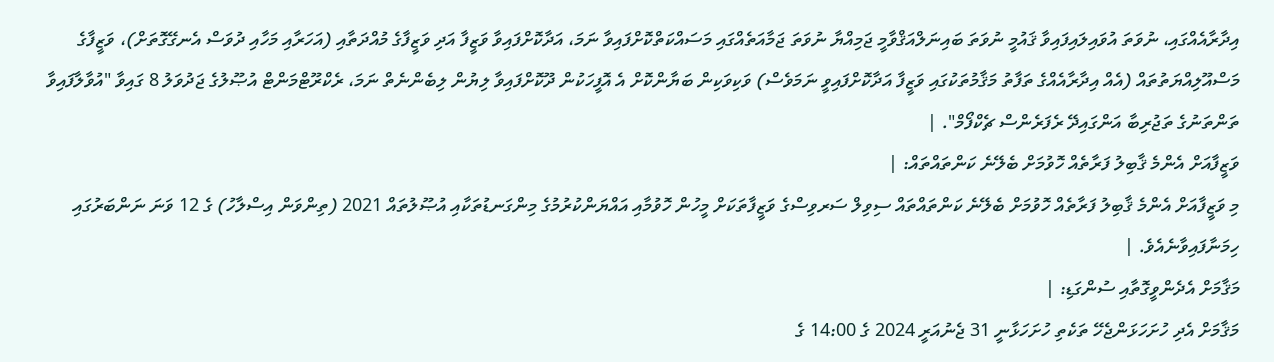އިދާރާއެއްގައި، ނުވަތަ އުވައިލައިފައިވާ ޤައުމީ ނުވަތަ ބައިނަލްއަޤްވާމީ ޖަމިއްޔާ ނުވަތަ ޖަމާއަތެއްގައި މަސައްކަތްކޮށްފައިވާ ނަމަ، އަދާކޮށްފައިވާ ވަޒީފާ އަދި ވަޒީފާގެ މުއްދަތާއި (އަހަރާއި މަހާއި ދުވަސް އެނގޭގޮތަށް)، ވަޒީފާގެ މަސްއޫލިއްޔަތުތައް (އެއް އިދާރާއެއްގެ ތަފާތު މަޤާމުތަކުގައި ވަޒީފާ އަދާކޮށްފައިވީ ނަމަވެސް) ވަކިވަކިން ބަޔާންކޮށް އެ އޮފީހަކުން ދޫކޮށްފައިވާ ލިޔުން ލިބެންނެތް ނަމަ، ރެކްރޫޓްމަންޓް އުޞޫލުގެ ޖަދުވަލު 8 ގައިވާ "އުވާލާފައިވާ ތަންތަނުގެ ތަޖުރިބާ އަންގައިދޭ ރެފަރެންސް ޗެކްފޯމް". |
ވަޒީފާއަށް އެންމެ ޤާބިލު ފަރާތެއް ހޮވުމަށް ބެލޭނެ ކަންތައްތައް: |
މި ވަޒީފާއަށް އެންމެ ޤާބިލު ފަރާތެއް ހޮވުމަށް ބެލޭނެ ކަންތައްތައް ސިވިލް ސަރވިސްގެ ވަޒީފާތަކަށް މީހުން ހޮވުމާއި އައްޔަންކުރުމުގެ މިންގަނޑުތަކާއި އުޞޫލުތައް 2021 (ތިންވަން އިސްލާހު) ގެ 12 ވަނަ ނަންބަރުގައި ހިމަނާފައިވާނެއެވެ. |
މަޤާމަށް އެދެންވީގޮތާއި ސުންގަޑި: |
މަޤާމަށް އެދި ހުށަހަޅަންޖެހޭ ތަކެތި ހުށަހަޅާނީ 31 ޖެނުއަރީ 2024 ގެ 14:00 ގެ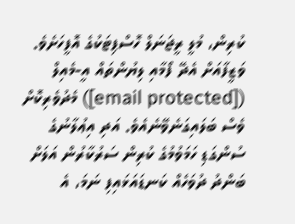ކުރިން، މުލީ ރީޖަނަލް ހޮސްޕިޓަކުގެ އޮފީހަށެވެ. ވަޒީފާއަށް އެދޭ ފޯމާއި ލިޔުންތައް އީ-މެއިލް ([email protected]) މެދުވެރިކޮށް ވެސް ބަލައިގަނެވޭނެއެވެ. އަދި އިޢުލާނުގެ ސުންގަޑި ހަމަވުމުގެ ކުރިން ސަރުކާރުން އަލަށް ބަންދު ދުވަހެއް ކަނޑައަޅައިފި ނަމަ، އެ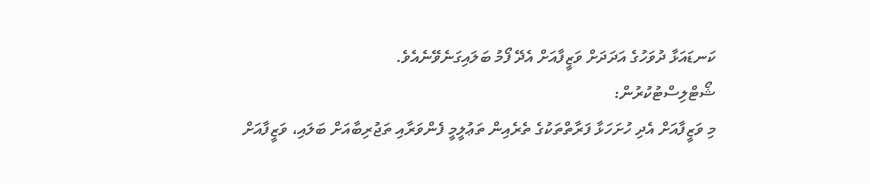ކަނޑައަޅާ ދުވަހުގެ އަދަދަށް ވަޒީފާއަށް އެދޭ ފޯމު ބަލައިގަނެވޭނެއެވެ.
ޝޯޓްލިސްޓުކުރުން:
މި ވަޒީފާއަށް އެދި ހުށަހަޅާ ފަރާތްތަކުގެ ތެރެއިން ތަޢުލީމީ ފެންވަރާއި ތަޖުރިބާއަށް ބަލައި، ވަޒީފާއަށް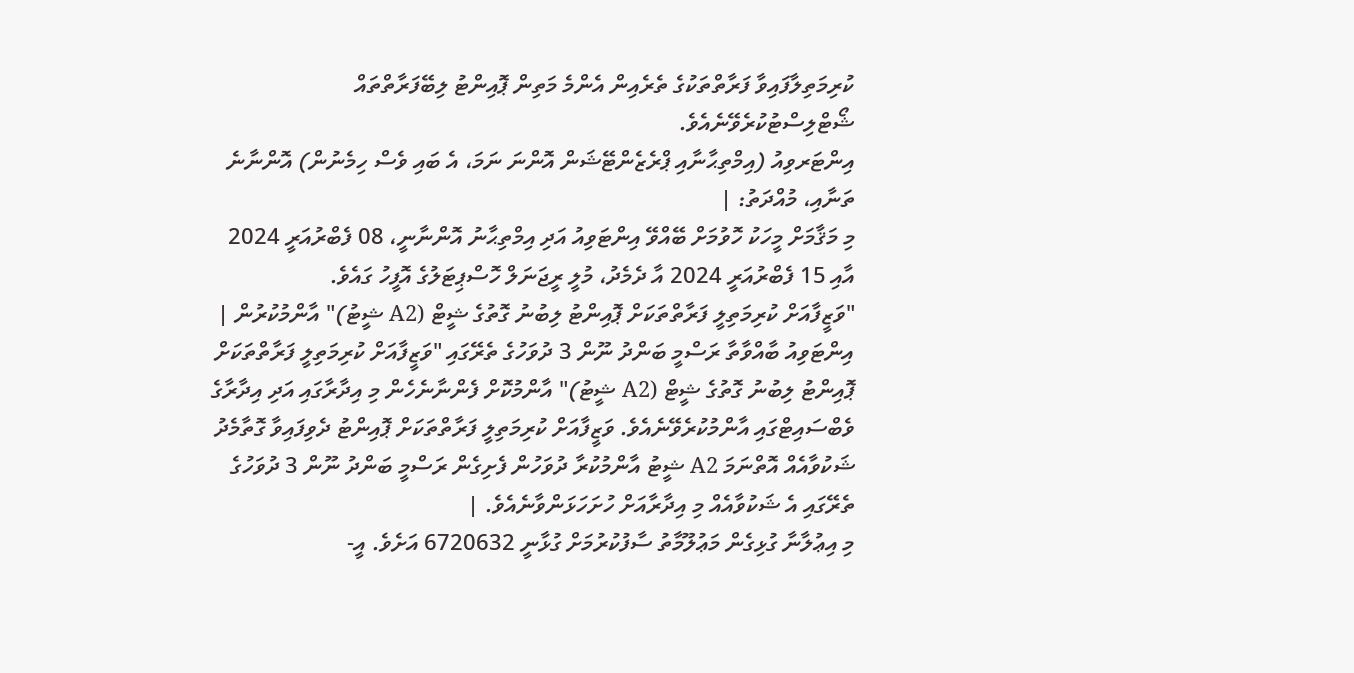ކުރިމަތިލާފައިވާ ފަރާތްތަކުގެ ތެރެއިން އެންމެ މަތިން ޕޮއިންޓު ލިބޭފަރާތްތައް ޝޯޓްލިސްޓުކުރެވޭނެއެވެ.
އިންޓަރވިއު (އިމްތިޙާނާއި ޕްރެޒެންޓޭޝަން އޮންނަ ނަމަ، އެ ބައި ވެސް ހިމެނުން) އޮންނާނެ ތަނާއި، މުއްދަތު: |
މި މަޤާމަށް މީހަކު ހޮވުމަށް ބޭއްވޭ އިންޓަވިއު އަދި އިމްތިޙާނު އޮންނާނީ، 08 ފެބްރުއަރީ 2024 އާއި 15 ފެބްރުއަރީ 2024 އާ ދެމެދު، މުލީ ރީޖަނަލް ހޮސްޕިޓަލުގެ އޮފީހު ގައެވެ.
"ވަޒީފާއަށް ކުރިމަތިލީ ފަރާތްތަކަށް ޕޮއިންޓު ލިބުނު ގޮތުގެ ޝީޓް (A2 ޝީޓު)" އާންމުކުރުން |
އިންޓަވިއު ބާއްވާތާ ރަސްމީ ބަންދު ނޫން 3 ދުވަހުގެ ތެރޭގައި "ވަޒީފާއަށް ކުރިމަތިލީ ފަރާތްތަކަށް ޕޮއިންޓު ލިބުނު ގޮތުގެ ޝީޓް (A2 ޝީޓު)" އާންމުކޮށް ފެންނާނެހެން މި އިދާރާގައި އަދި އިދާރާގެ ވެބްސައިޓްގައި އާންމުކުރެވޭނެއެވެ. ވަޒީފާއަށް ކުރިމަތިލީ ފަރާތްތަކަށް ޕޮއިންޓު ދެވިފައިވާ ގޮތާމެދު ޝަކުވާއެއް އޮތްނަމަ A2 ޝީޓު އާންމުކުރާ ދުވަހުން ފެށިގެން ރަސްމީ ބަންދު ނޫން 3 ދުވަހުގެ ތެރޭގައި އެ ޝަކުވާއެއް މި އިދާރާއަށް ހުށަހަޅަންވާނެއެވެ. |
މި އިޢުލާނާ ގުޅިގެން މަޢުލޫމާތު ސާފުކުރުމަށް ގުޅާނީ 6720632 އަށެވެ. އީ-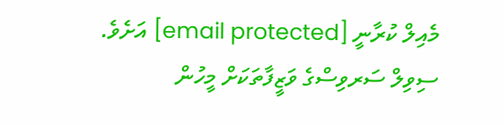މެއިލް ކުރާނީ [email protected] އަށެވެ. ސިވިލް ސަރވިސްގެ ވަޒީފާތަކަށް މީހުން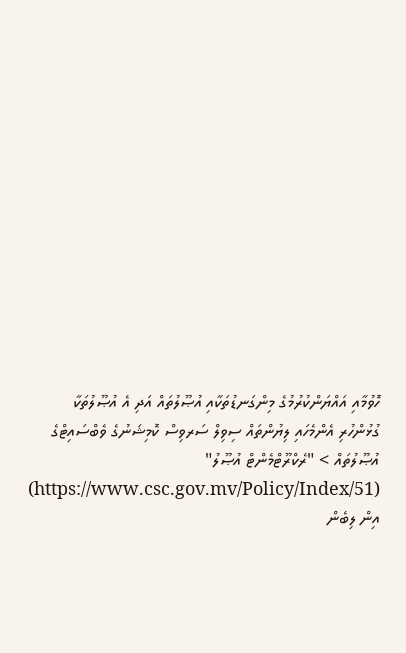ހޮވުމާއި އައްޔަންކުރުމުގެ މިންގަނޑުތަކާއި އުޞޫލުތައް އަދި އެ އުޞޫލުތަކާ ގުޅުންހުރި އެންމެހައި ލިޔުންތައް ސިވިލް ސަރވިސް ކޮމިޝަނުގެ ވެބްސައިޓްގެ އުޞޫލުތައް > "ރެކްރޫޓްމެންޓް އުޞޫލު" (https://www.csc.gov.mv/Policy/Index/51) އިން ލިބެން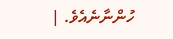ހުންނާނެއެވެ. |